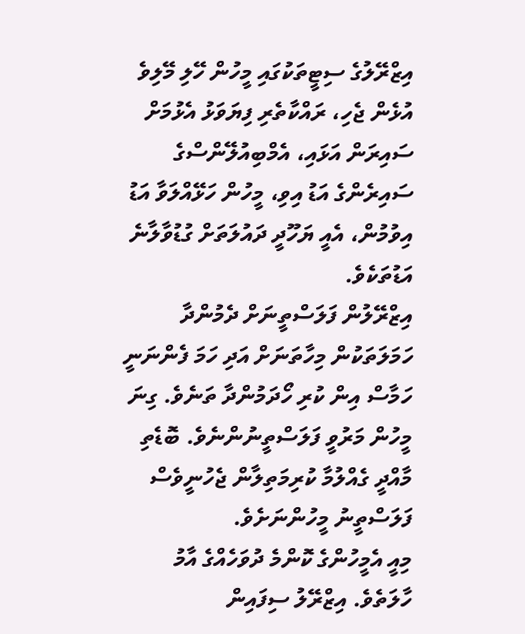އިޒްރޭލުގެ ސިޓީތަކުގައި މީހުން ހޭލި މޭލިވެ އުޅެން ޖެހި، ރައްކާތެރި ފިޔަވަޅު އެޅުމަށް ސައިރަން އަޅައި، އެމްބިއުލޭންސްގެ ސައިރެންގެ އަޑު އިވި، މީހުން ހަޅޭއްލަވާ އަޑު އިވުމުން، އެއީ ޔަހޫދީ ދައުލަތަށް ގުޑުވާލާނެ އަޑުތަކެވެ.
އިޒްރޭލުން ފަލަސްތީނަށް ދެމުންދާ ހަމަލަތަކުން މިހާތަނަށް އަދި ހަމަ ފެންނަނީ ހަމާސް އިން ކުރި ހޯދަމުންދާ ތަނެވެ. ގިނަ މީހުން މަރުވީ ފަލަސްތީނުންނެވެ. ބޮޑެތި މާއްދީ ގެއްލުމާ ކުރިމަތިލާން ޖެހުނީވެސް ފަލަސްތީނު މީހުންނަށެވެ.
މިއީ އެމީހުންގެ ކޮންމެ ދުވަހެއްގެ އާމު ހާލަތެވެ. އިޒްރޭލު ސިފައިން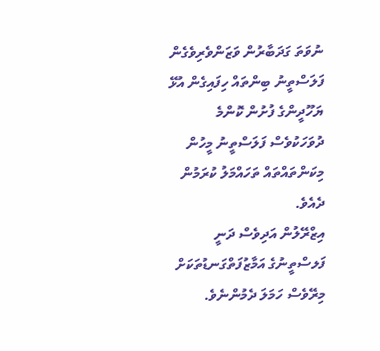ނުވަތަ ގަދަބާރުން ވަޒަންވެރިވެގެން ފަލަސްތީނު ބިންތައް ހިފައިގެން އުޅޭ ޔަހޫދީންގެ ފުށުން ކޮންމެ ދުވަހަކުވެސް ފަލަސްތީނު މީހުން މިކަންތައްތައް ތަހައްމަލު ކުރަމުން ދެއެވެ.
އިޒްރޭލުން އަދިވެސް ދަނީ ފަލސްތީނުގެ އަމާޒުފަތްގަނޑުތަކަށް މިރޭވެސް ހަމަލަ ދެމުންނެވެ.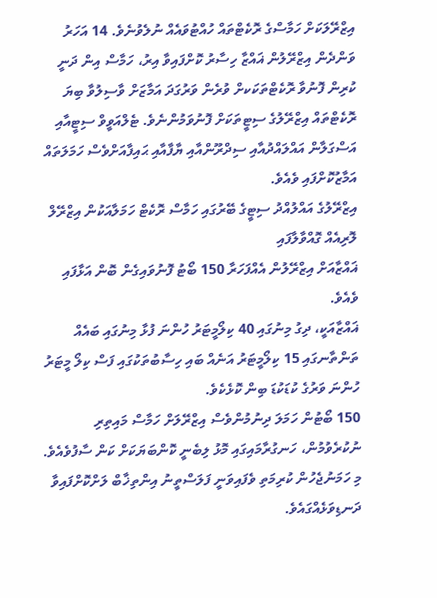އިޒްރޭލަކަށް ހަމާސްގެ ރޮކެޓްތައް ހުއްޓުވައެއް ނުލެވުނެވެ. 14 އަހަރު ވަންދެން އިޒްރޭލުން ޣައްޒާ ހިސާރު ކޮށްފައިވާ އިރު، ހަމާސް އިން ދަނީ ކުރިން ފޮނުވާ ރޮކެޓްތަކަކށް ވުރެން ވަރުގަދަ އަމާޒަށް ވާސިލުވާ ބިޔަ ރޮކެޓްތައް އިޒްރޭލުގެ ސިޓީތަކަށް ފޮނުވަމުންނެވެ. ޓެލްއަވީވް ސިޓީއާއި އަސްގަލާން އައްލައްދުއާއި ސިދްރޫންއާއި ޔާފާއާއި ޙައިފާއަށްވެސް ހަމަލަތައް އަމާޒުކޮށްފައި ވެއެވެ.
އިޒްރޭލުގެ އައްލުއްދު ސިޓީގެ ބޭރުގައި ހަމާސް ރޮކެޓް ހަމަލާއަކުން އިޒްރޭލް ލޮރިއެއް ގޮއްވާލާފައި
ޣައްޒާއަށް އިޒްރޭލުން އެއްފަހަރާ 150 ބޯޓު ފޮނުވައިގެން ބޮން އަޅާފައި ވެއެވެ.
ޣައްޒާއަކީ، ދިގު މިނުގައި 40 ކިލޯމީޓަރު ހުންނަ ފުޅާ މިނުގައި ބައެއް ތަންތާނގައި 15 ކިލޯމީޓަރު އަނެއް ބައި ހިސާބުތަކުގައި ފަސް ކިލޯ މީޓަރު ހުންނަ ވަރުގެ ކުޑަކުޑަ ބިން ކޮޅެކެވެ.
150 ބޯޓުން ހަމަލަ ދިނުމުންވެސް އިޒްރޭލަށް ހަމާސް މައިތިރި ނުކުރެވުމުން، ހަނގުރާމައިގައި މޮޅު ލިބެނީ ކޮންބަޔަކަށް ކަން ސާފުވެއެވެ.
މި ހަމަނުޖެހުން ކުރިމަތި ވެފައިވަނީ ފަލަސްތީނު އިންތިޚާބް ލަށްކޮށްފައިވާ ދަނޑިވަޅެއްގައެވެ.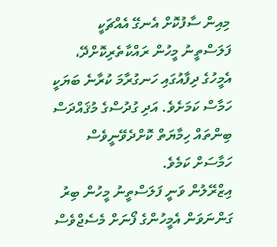މިއިން ސާފުކޮށް އެނގޭ އެއްޗަކީ ފަލަސްތީނު މީހުން ރައްކާތެރިކޮށްދޭ، އެމީހުގެ ދިފާއުގައި ހަނގުރާމަ ކުރާނެ ބަޔަކީ ހަމާސް ކަމަށެވެ. އަދި ގުދުސްގެ މުޤައްދަސް ބިންތައް ހިމާޔަތް ކޮށްދެވޭނީވެސް ހަމާސަށް ކަމެވެ.
އިޒްރޭލުން ވަނީ ފަލަސްތީނު މީހުން ބިރު ގަންނަވަން އެމީހުންގެ ފޯނަށް މެސެޖްވެސް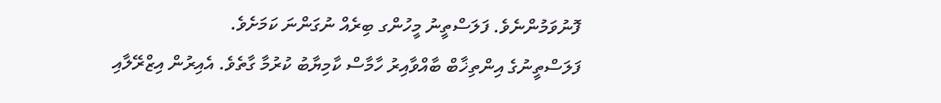ފޮނުވަމުންނެވެ. ފަލަސްތީނު މީހުންގ ބިރެއް ނުގަންނަ ކަމަށެވެ.
ފަލަސްތީނުގެ އިންތިޚާބް ބާއްވާއިރު ހާމާސް ކާމިޔާބު ކުރުމާ ގާތެވެ. އެއިރުން އިޒްރޭލާއި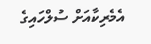އެމެރިކާއަށް ސުލްހައިގެ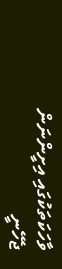ވާހަކަތަކުގައި އިށީންނަން ޖެހޭނީ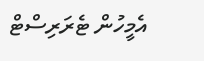އެމީހުން ޓެރަރިސްޓް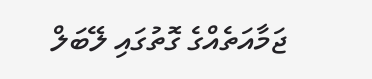ޖަމާއަތެއްގެ ގޮތުގައި ލޭބަލް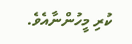ކުރި މީހުންނާއެވެ.